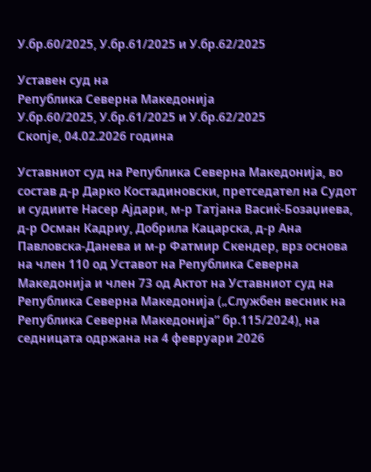У.бр.60/2025, У.бр.61/2025 и У.бр.62/2025

Уставен суд на
Република Северна Македонија
У.бр.60/2025, У.бр.61/2025 и У.бр.62/2025
Скопје, 04.02.2026 година

Уставниот суд на Република Северна Македонија, во состав д-р Дарко Костадиновски, претседател на Судот и судиите Насер Ајдари, м-р Татјана Васиќ-Бозаџиева, д-р Осман Кадриу, Добрила Кацарска, д-р Ана Павловска-Данева и м-р Фатмир Скендер, врз основа на член 110 од Уставот на Република Северна Македонија и член 73 од Актот на Уставниот суд на Република Северна Македонија („Службен весник на Република Северна Македонија” бр.115/2024), на седницата одржана на 4 февруари 2026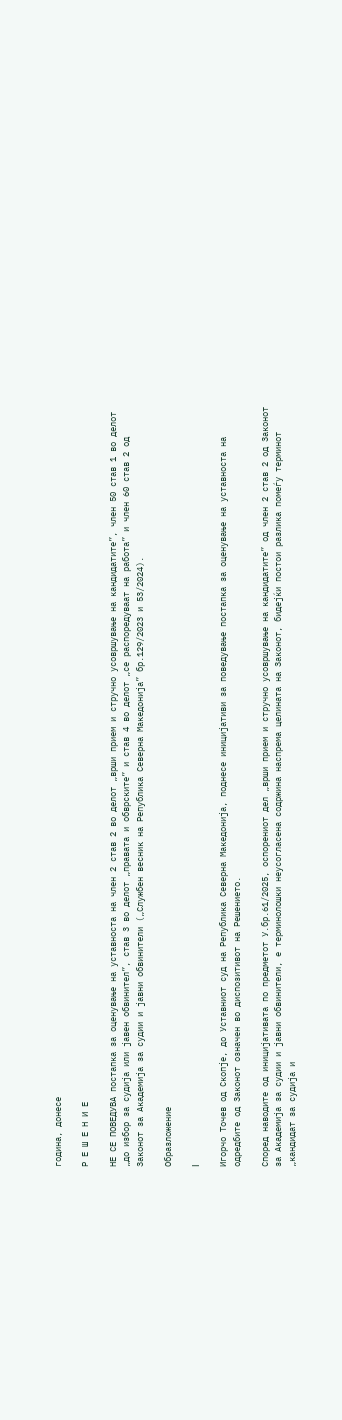година, донесе

Р Е Ш Е Н И Е

НЕ СЕ ПОВЕДУВА постапка за оценување на уставноста на член 2 став 2 во делот „врши прием и стручно усовршување на кандидатите”, член 50 став 1 во делот „до избор за судија или јавен обвинител”, став 3 во делот „правата и обврските” и став 4 во делот „се распоредуваат на работа” и член 60 став 2 од Законот за Академија за судии и јавни обвинители („Службен весник на Република Северна Македонија” бр.129/2023 и 53/2024).

Образложение

I

Игорчо Точев од Скопје, до Уставниот суд на Република Северна Македонија, поднесе иницијативи за поведување постапка за оценување на уставноста на одредбите од Законот означен во диспозитивот на Решението.

Според наводите од иницијативата по предметот У.бр.61/2025, оспорениот дел „врши прием и стручно усовршување на кандидатите” од член 2 став 2 од Законот за Академија за судии и јавни обвинители, е терминолошки неусогласена содржина наспрема целината на Законот, бидејќи постои разлика помеѓу терминот „кандидат за судија и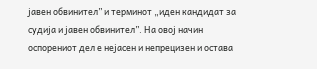јавен обвинител” и терминот „иден кандидат за судија и јавен обвинител”. На овој начин оспорениот дел е нејасен и непрецизен и остава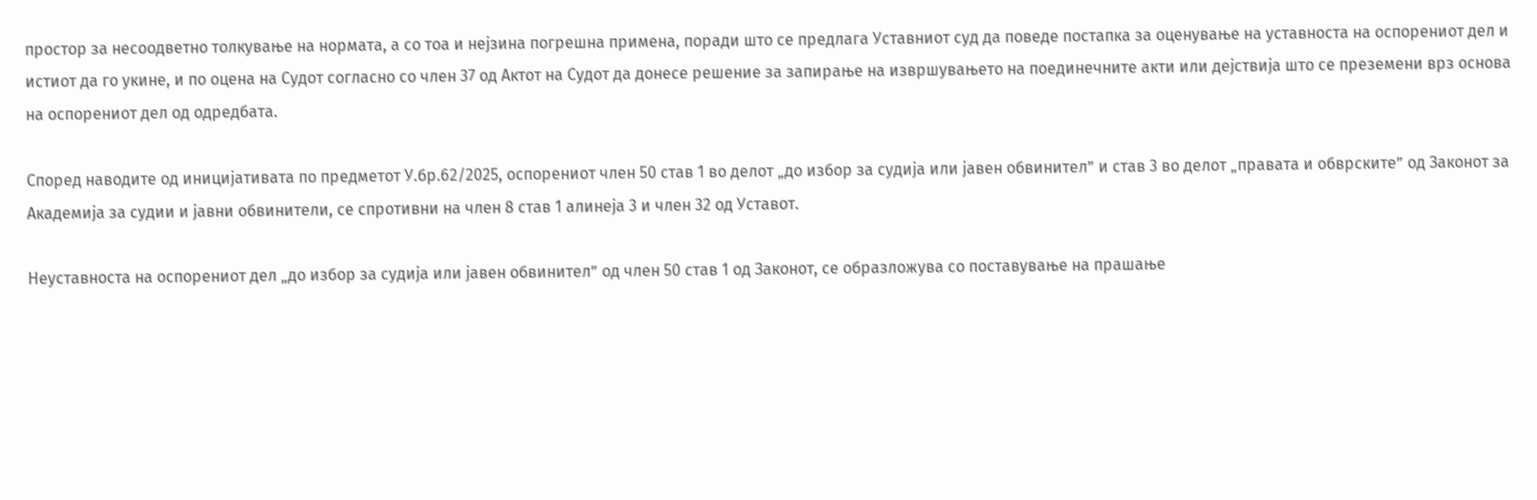простор за несоодветно толкување на нормата, а со тоа и нејзина погрешна примена, поради што се предлага Уставниот суд да поведе постапка за оценување на уставноста на оспорениот дел и истиот да го укине, и по оцена на Судот согласно со член 37 од Актот на Судот да донесе решение за запирање на извршувањето на поединечните акти или дејствија што се преземени врз основа на оспорениот дел од одредбата.

Според наводите од иницијативата по предметот У.бр.62/2025, оспорениот член 50 став 1 во делот „до избор за судија или јавен обвинител” и став 3 во делот „правата и обврските” од Законот за Академија за судии и јавни обвинители, се спротивни на член 8 став 1 алинеја 3 и член 32 од Уставот.

Неуставноста на оспорениот дел „до избор за судија или јавен обвинител” од член 50 став 1 од Законот, се образложува со поставување на прашање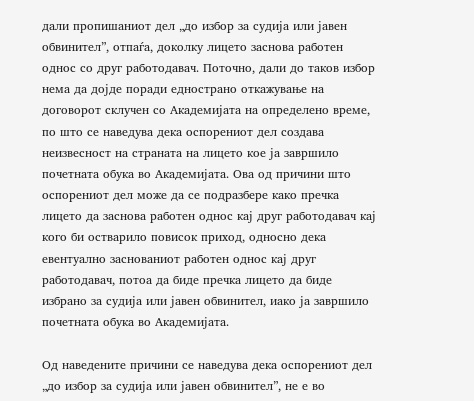дали пропишаниот дел „до избор за судија или јавен обвинител”, отпаѓа, доколку лицето заснова работен однос со друг работодавач. Поточно, дали до таков избор нема да дојде поради еднострано откажување на договорот склучен со Академијата на определено време, по што се наведува дека оспорениот дел создава неизвесност на страната на лицето кое ја завршило почетната обука во Академијата. Ова од причини што оспорениот дел може да се подразбере како пречка лицето да заснова работен однос кај друг работодавач кај кого би остварило повисок приход, односно дека евентуално заснованиот работен однос кај друг работодавач, потоа да биде пречка лицето да биде избрано за судија или јавен обвинител, иако ја завршило почетната обука во Академијата.

Од наведените причини се наведува дека оспорениот дел „до избор за судија или јавен обвинител”, не е во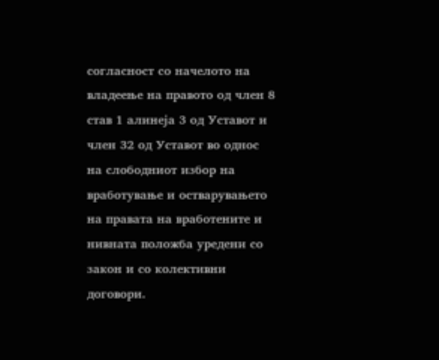согласност со начелото на владеење на правото од член 8 став 1 алинеја 3 од Уставот и член 32 од Уставот во однос на слободниот избор на вработување и остварувањето на правата на вработените и нивната положба уредени со закон и со колективни договори.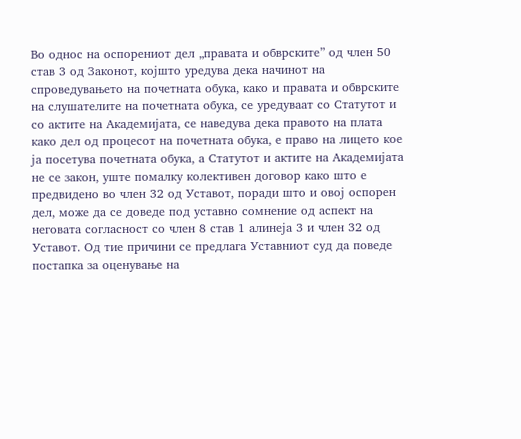Во однос на оспорениот дел „правата и обврските” од член 50 став 3 од Законот, којшто уредува дека начинот на спроведувањето на почетната обука, како и правата и обврските на слушателите на почетната обука, се уредуваат со Статутот и со актите на Академијата, се наведува дека правото на плата како дел од процесот на почетната обука, е право на лицето кое ја посетува почетната обука, а Статутот и актите на Академијата не се закон, уште помалку колективен договор како што е предвидено во член 32 од Уставот, поради што и овој оспорен дел, може да се доведе под уставно сомнение од аспект на неговата согласност со член 8 став 1 алинеја 3 и член 32 од Уставот. Од тие причини се предлага Уставниот суд да поведе постапка за оценување на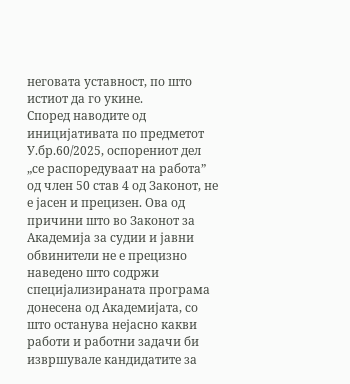неговата уставност, по што истиот да го укине.
Според наводите од иницијативата по предметот У.бр.60/2025, оспорениот дел „се распоредуваат на работа” од член 50 став 4 од Законот, не е јасен и прецизен. Ова од причини што во Законот за Академија за судии и јавни обвинители не е прецизно наведено што содржи специјализираната програма донесена од Академијата, со што останува нејасно какви работи и работни задачи би извршувале кандидатите за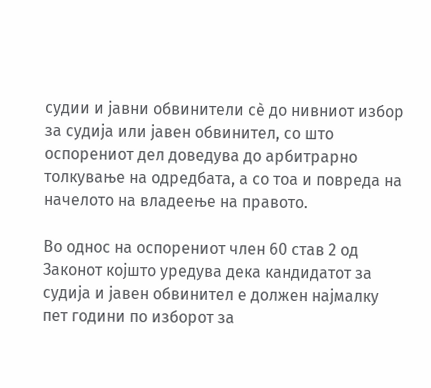судии и јавни обвинители сè до нивниот избор за судија или јавен обвинител, со што оспорениот дел доведува до арбитрарно толкување на одредбата, а со тоа и повреда на начелото на владеење на правото.

Во однос на оспорениот член 60 став 2 од Законот којшто уредува дека кандидатот за судија и јавен обвинител е должен најмалку пет години по изборот за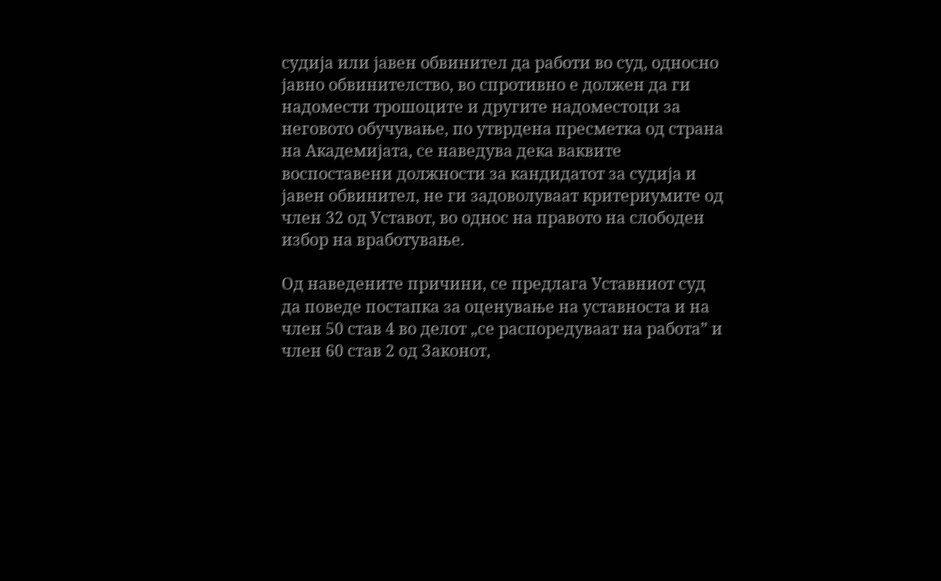судија или јавен обвинител да работи во суд, односно јавно обвинителство, во спротивно е должен да ги надомести трошоците и другите надоместоци за неговото обучување, по утврдена пресметка од страна на Академијата, се наведува дека ваквите воспоставени должности за кандидатот за судија и јавен обвинител, не ги задоволуваат критериумите од член 32 од Уставот, во однос на правото на слободен избор на вработување.

Од наведените причини, се предлага Уставниот суд да поведе постапка за оценување на уставноста и на член 50 став 4 во делот „се распоредуваат на работа” и член 60 став 2 од Законот,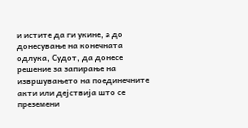и истите да ги укине, a до донесување на конечната одлука, Судот, да донесе решение за запирање на извршувањето на поединечните акти или дејствија што се преземени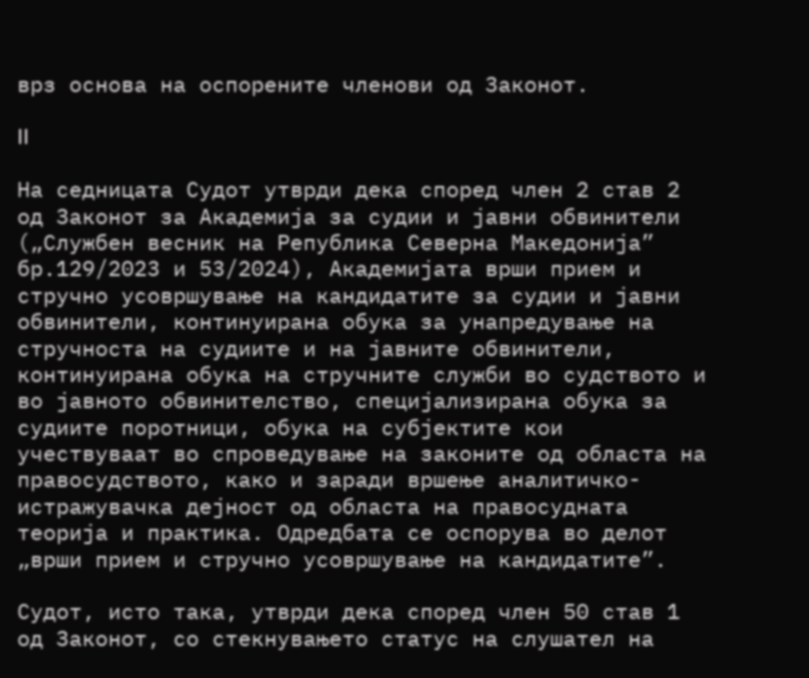врз основа на оспорените членови од Законот.

II

На седницата Судот утврди дека според член 2 став 2 од Законот за Академија за судии и јавни обвинители („Службен весник на Република Северна Македонија” бр.129/2023 и 53/2024), Академијата врши прием и стручно усовршување на кандидатите за судии и јавни обвинители, континуирана обука за унапредување на стручноста на судиите и на јавните обвинители, континуирана обука на стручните служби во судството и во јавното обвинителство, специјализирана обука за судиите поротници, обука на субјектите кои учествуваат во спроведување на законите од областа на правосудството, како и заради вршење аналитичко-истражувачка дејност од областа на правосудната теорија и практика. Одредбата се оспорува во делот „врши прием и стручно усовршување на кандидатите”.

Судот, исто така, утврди дека според член 50 став 1 од Законот, со стекнувањето статус на слушател на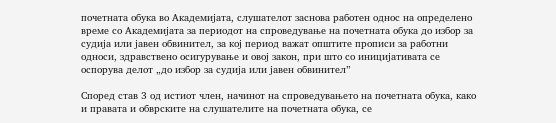почетната обука во Академијата, слушателот заснова работен однос на определено време со Академијата за периодот на спроведување на почетната обука до избор за судија или јавен обвинител, за кој период важат општите прописи за работни односи, здравствено осигурување и овој закон, при што со иницијативата се оспорува делот „до избор за судија или јавен обвинител”

Според став 3 од истиот член, начинот на спроведувањето на почетната обука, како и правата и обврските на слушателите на почетната обука, се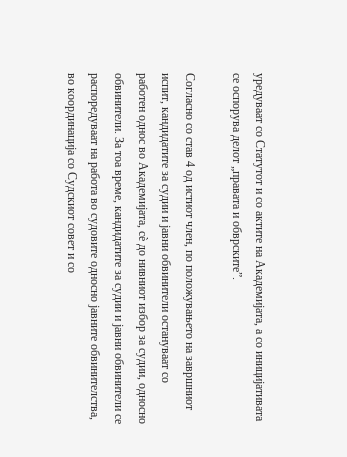уредуваат со Статутот и со актите на Академијата, а со иницијативата се оспорува делот „правата и обврските”.

Согласно со став 4 од истиот член, по положувањето на завршниот испит, кандидатите за судии и јавни обвинители остануваат со работен однос во Академијата, сè до нивниот избор за судии, односно обвинители. За тоа време, кандидатите за судии и јавни обвинители се распоредуваат на работа во судовите односно јавните обвинителства, во координација со Судскиот совет и со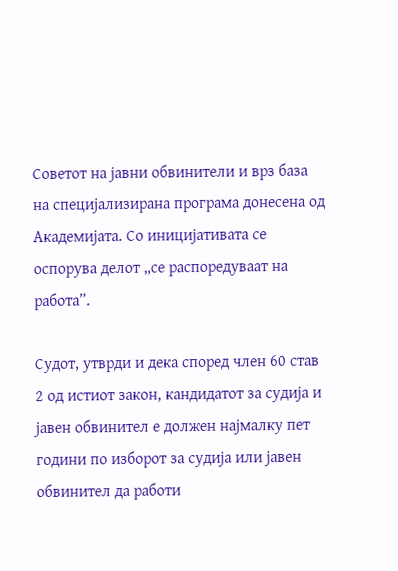Советот на јавни обвинители и врз база на специјализирана програма донесена од Академијата. Со иницијативата се оспорува делот „се распоредуваат на работа”.

Судот, утврди и дека според член 60 став 2 од истиот закон, кандидатот за судија и јавен обвинител е должен најмалку пет години по изборот за судија или јавен обвинител да работи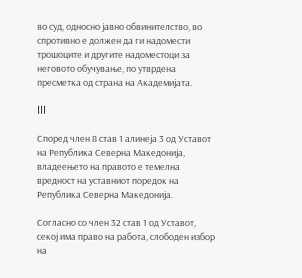во суд, односно јавно обвинителство, во спротивно е должен да ги надомести трошоците и другите надоместоци за неговото обучување, по утврдена пресметка од страна на Академијата.

III

Според член 8 став 1 алинеја 3 од Уставот на Република Северна Македонија, владеењето на правото е темелна вредност на уставниот поредок на Република Северна Македонија.

Согласно со член 32 став 1 од Уставот, секој има право на работа, слободен избор на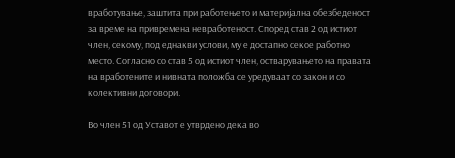вработување, заштита при работењето и материјална обезбеденост за време на привремена невработеност. Според став 2 од истиот член, секому, под еднакви услови, му е достапно секое работно место. Согласно со став 5 од истиот член, остварувањето на правата на вработените и нивната положба се уредуваат со закон и со колективни договори.

Во член 51 од Уставот е утврдено дека во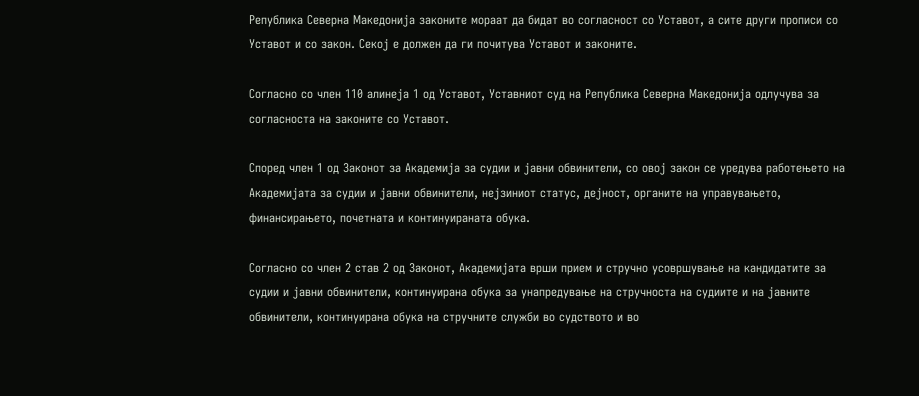Република Северна Македонија законите мораат да бидат во согласност со Уставот, а сите други прописи со Уставот и со закон. Секој е должен да ги почитува Уставот и законите.

Согласно со член 110 алинеја 1 од Уставот, Уставниот суд на Република Северна Македонија одлучува за согласноста на законите со Уставот.

Според член 1 од Законот за Академија за судии и јавни обвинители, со овој закон се уредува работењето на Академијата за судии и јавни обвинители, нејзиниот статус, дејност, органите на управувањето, финансирањето, почетната и континуираната обука.

Согласно со член 2 став 2 од Законот, Академијата врши прием и стручно усовршување на кандидатите за судии и јавни обвинители, континуирана обука за унапредување на стручноста на судиите и на јавните обвинители, континуирана обука на стручните служби во судството и во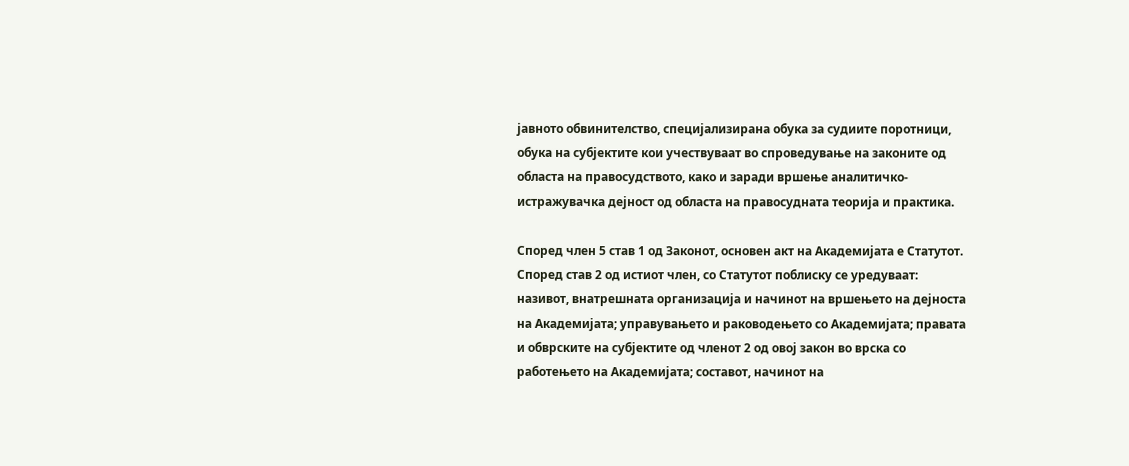јавното обвинителство, специјализирана обука за судиите поротници, обука на субјектите кои учествуваат во спроведување на законите од областа на правосудството, како и заради вршење аналитичко-истражувачка дејност од областа на правосудната теорија и практика.

Според член 5 став 1 од Законот, основен акт на Академијата е Статутот. Според став 2 од истиот член, со Статутот поблиску се уредуваат: називот, внатрешната организација и начинот на вршењето на дејноста на Академијата; управувањето и раководењето со Академијата; правата и обврските на субјектите од членот 2 од овој закон во врска со работењето на Академијата; составот, начинот на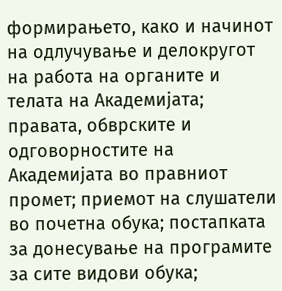формирањето, како и начинот на одлучување и делокругот на работа на органите и телата на Академијата; правата, обврските и одговорностите на Академијата во правниот промет; приемот на слушатели во почетна обука; постапката за донесување на програмите за сите видови обука;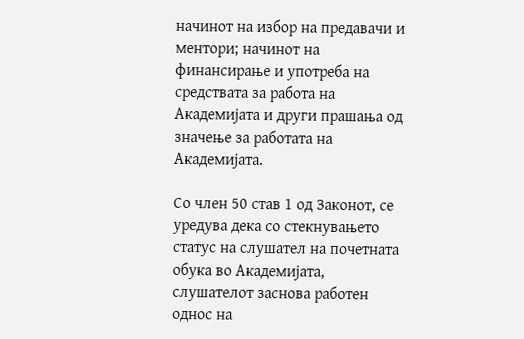начинот на избор на предавачи и ментори; начинот на финансирање и употреба на средствата за работа на Академијата и други прашања од значење за работата на Академијата.

Со член 50 став 1 од Законот, се уредува дека со стекнувањето статус на слушател на почетната обука во Академијата, слушателот заснова работен однос на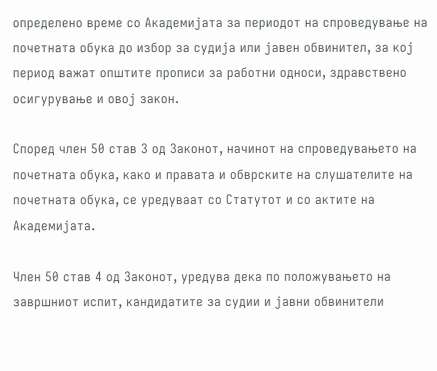определено време со Академијата за периодот на спроведување на почетната обука до избор за судија или јавен обвинител, за кој период важат општите прописи за работни односи, здравствено осигурување и овој закон.

Според член 50 став 3 од Законот, начинот на спроведувањето на почетната обука, како и правата и обврските на слушателите на почетната обука, се уредуваат со Статутот и со актите на Академијата.

Член 50 став 4 од Законот, уредува дека по положувањето на завршниот испит, кандидатите за судии и јавни обвинители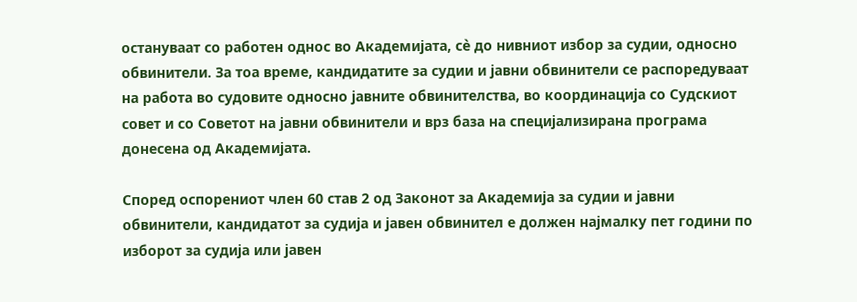остануваат со работен однос во Академијата, сè до нивниот избор за судии, односно обвинители. За тоа време, кандидатите за судии и јавни обвинители се распоредуваат на работа во судовите односно јавните обвинителства, во координација со Судскиот совет и со Советот на јавни обвинители и врз база на специјализирана програма донесена од Академијата.

Според оспорениот член 60 став 2 од Законот за Академија за судии и јавни обвинители, кандидатот за судија и јавен обвинител е должен најмалку пет години по изборот за судија или јавен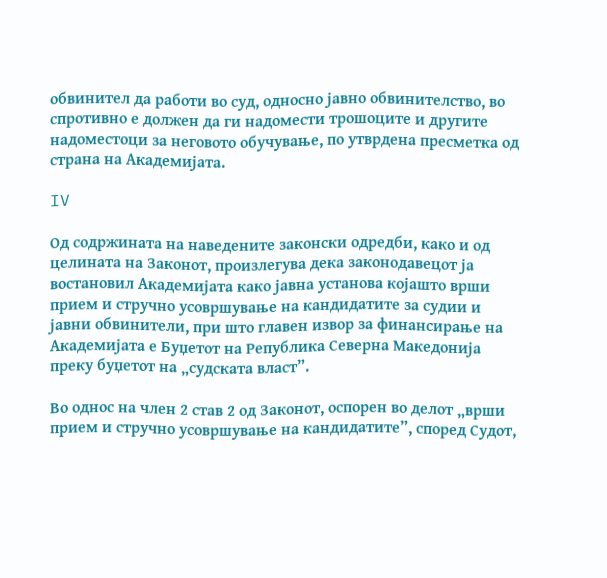обвинител да работи во суд, односно јавно обвинителство, во спротивно е должен да ги надомести трошоците и другите надоместоци за неговото обучување, по утврдена пресметка од страна на Академијата.

IV

Од содржината на наведените законски одредби, како и од целината на Законот, произлегува дека законодавецот ја востановил Академијата како јавна установа којашто врши прием и стручно усовршување на кандидатите за судии и јавни обвинители, при што главен извор за финансирање на Академијата е Буџетот на Република Северна Македонија преку буџетот на „судската власт”.

Во однос на член 2 став 2 од Законот, оспорен во делот „врши прием и стручно усовршување на кандидатите”, според Судот,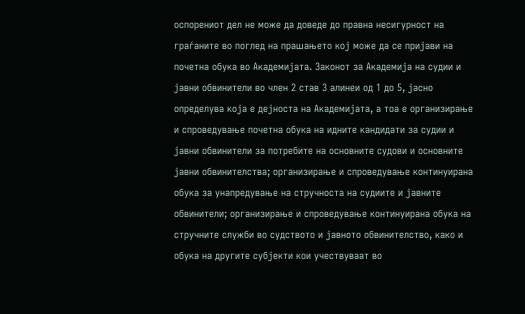оспорениот дел не може да доведе до правна несигурност на граѓаните во поглед на прашањето кој може да се пријави на почетна обука во Академијата. Законот за Академија на судии и јавни обвинители во член 2 став 3 алинеи од 1 до 5, јасно определува која е дејноста на Академијата, а тоа е организирање и спроведување почетна обука на идните кандидати за судии и јавни обвинители за потребите на основните судови и основните јавни обвинителства; организирање и спроведување континуирана обука за унапредување на стручноста на судиите и јавните обвинители; организирање и спроведување континуирана обука на стручните служби во судството и јавното обвинителство, како и обука на другите субјекти кои учествуваат во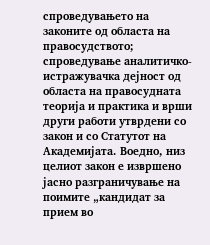спроведувањето на законите од областа на правосудството; спроведување аналитичко-истражувачка дејност од областа на правосудната теорија и практика и врши други работи утврдени со закон и со Статутот на Академијата. Воедно, низ целиот закон е извршено јасно разграничување на поимите „кандидат за прием во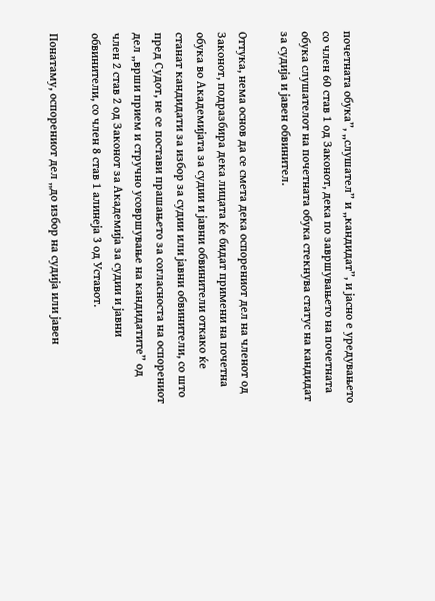почетната обука”, „слушател” и „кандидат”, и јасно е уредувањето со член 60 став 1 од Законот, дека по завршувањето на почетната обука слушателот на почетната обука стекнува статус на кандидат за судија и јавен обвинител.

Оттука, нема основ да се смета дека оспорениот дел на членот од Законот, подразбира дека лицата ќе бидат примени на почетна обука во Академијата за судии и јавни обвинители откако ќе станат кандидати за избор за судии или јавни обвинители, со што пред Судот, не се постави прашањето за согласноста на оспорениот дел „врши прием и стручно усовршување на кандидатите” од член 2 став 2 од Законот за Академија за судии и јавни обвинители, со член 8 став 1 алинеја 3 од Уставот.

Понатаму, оспорениот дел „до избор на судија или јавен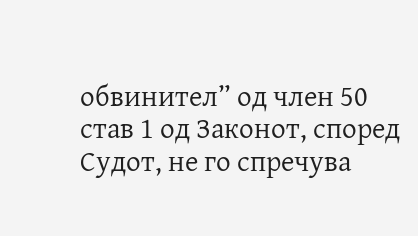обвинител” од член 50 став 1 од Законот, според Судот, не го спречува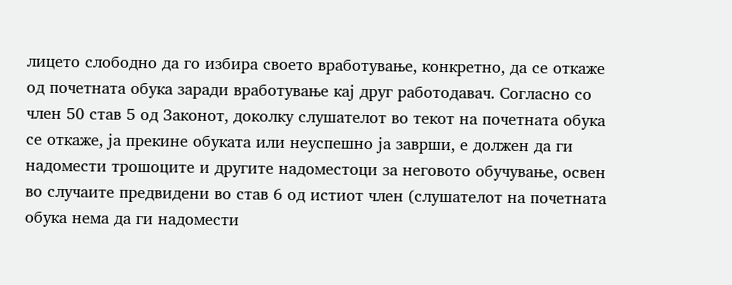лицето слободно да го избира своето вработување, конкретно, да се откаже од почетната обука заради вработување кај друг работодавач. Согласно со член 50 став 5 од Законот, доколку слушателот во текот на почетната обука се откаже, ја прекине обуката или неуспешно ја заврши, е должен да ги надомести трошоците и другите надоместоци за неговото обучување, освен во случаите предвидени во став 6 од истиот член (слушателот на почетната обука нема да ги надомести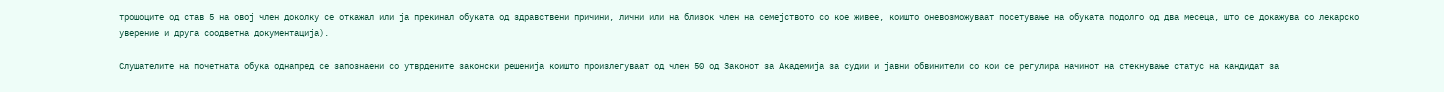трошоците од став 5 на овој член доколку се откажал или ја прекинал обуката од здравствени причини, лични или на близок член на семејството со кое живее, коишто оневозможуваат посетување на обуката подолго од два месеца, што се докажува со лекарско уверение и друга соодветна документација).

Слушателите на почетната обука однапред се запознаени со утврдените законски решенија коишто произлегуваат од член 50 од Законот за Академија за судии и јавни обвинители со кои се регулира начинот на стекнување статус на кандидат за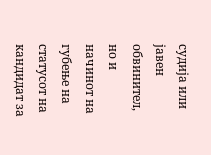судија или јавен обвинител, но и начинот на губење на статусот на кандидат за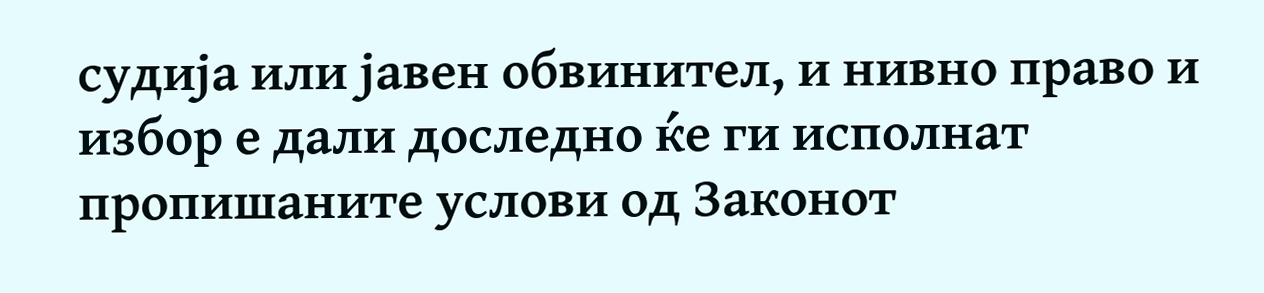судија или јавен обвинител, и нивно право и избор е дали доследно ќе ги исполнат пропишаните услови од Законот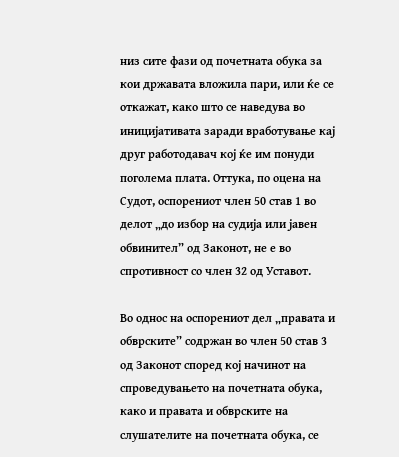низ сите фази од почетната обука за кои државата вложила пари, или ќе се откажат, како што се наведува во иницијативата заради вработување кај друг работодавач кој ќе им понуди поголема плата. Оттука, по оцена на Судот, оспорениот член 50 став 1 во делот „до избор на судија или јавен обвинител” од Законот, не е во спротивност со член 32 од Уставот.

Во однос на оспорениот дел „правата и обврските” содржан во член 50 став 3 од Законот според кој начинот на спроведувањето на почетната обука, како и правата и обврските на слушателите на почетната обука, се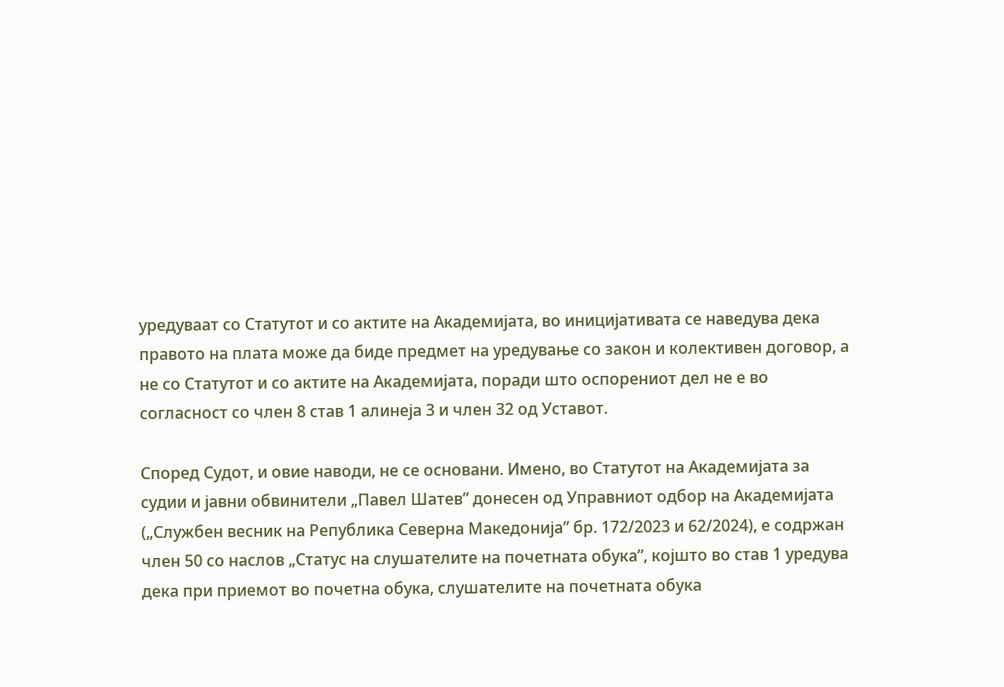уредуваат со Статутот и со актите на Академијата, во иницијативата се наведува дека правото на плата може да биде предмет на уредување со закон и колективен договор, а не со Статутот и со актите на Академијата, поради што оспорениот дел не е во согласност со член 8 став 1 алинеја 3 и член 32 од Уставот.

Според Судот, и овие наводи, не се основани. Имено, во Статутот на Академијата за судии и јавни обвинители „Павел Шатев” донесен од Управниот одбор на Академијата („Службен весник на Република Северна Македонија” бр. 172/2023 и 62/2024), е содржан член 50 со наслов „Статус на слушателите на почетната обука”, којшто во став 1 уредува дека при приемот во почетна обука, слушателите на почетната обука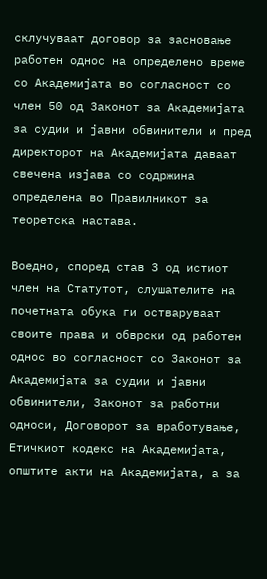склучуваат договор за засновање работен однос на определено време со Академијата во согласност со член 50 од Законот за Академијата за судии и јавни обвинители и пред директорот на Академијата даваат свечена изјава со содржина определена во Правилникот за теоретска настава.

Воедно, според став 3 од истиот член на Статутот, слушателите на почетната обука ги остваруваат своите права и обврски од работен однос во согласност со Законот за Академијата за судии и јавни обвинители, Законот за работни односи, Договорот за вработување, Етичкиот кодекс на Академијата, општите акти на Академијата, а за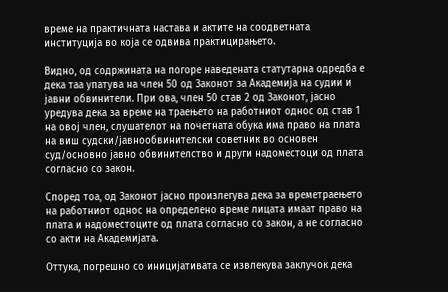време на практичната настава и актите на соодветната институција во која се одвива практицирањето.

Видно, од содржината на погоре наведената статутарна одредба е дека таа упатува на член 50 од Законот за Академија на судии и јавни обвинители. При ова, член 50 став 2 од Законот, јасно уредува дека за време на траењето на работниот однос од став 1 на овој член, слушателот на почетната обука има право на плата на виш судски/јавнообвинителски советник во основен суд/основно јавно обвинителство и други надоместоци од плата согласно со закон.

Според тоа, од Законот јасно произлегува дека за времетраењето на работниот однос на определено време лицата имаат право на плата и надоместоците од плата согласно со закон, а не согласно со акти на Академијата.

Оттука, погрешно со иницијативата се извлекува заклучок дека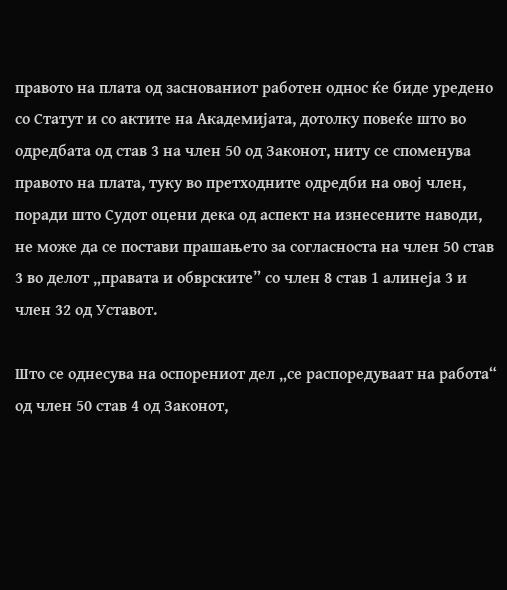правото на плата од заснованиот работен однос ќе биде уредено со Статут и со актите на Академијата, дотолку повеќе што во одредбата од став 3 на член 50 од Законот, ниту се споменува правото на плата, туку во претходните одредби на овој член, поради што Судот оцени дека од аспект на изнесените наводи, не може да се постави прашањето за согласноста на член 50 став 3 во делот „правата и обврските” со член 8 став 1 алинеја 3 и член 32 од Уставот.

Што се однесува на оспорениот дел „се распоредуваат на работа“ од член 50 став 4 од Законот,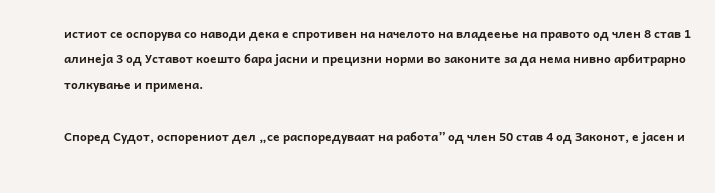истиот се оспорува со наводи дека е спротивен на начелото на владеење на правото од член 8 став 1 алинеја 3 од Уставот коешто бара јасни и прецизни норми во законите за да нема нивно арбитрарно толкување и примена.

Според Судот, оспорениот дел „се распоредуваат на работа” од член 50 став 4 од Законот, е јасен и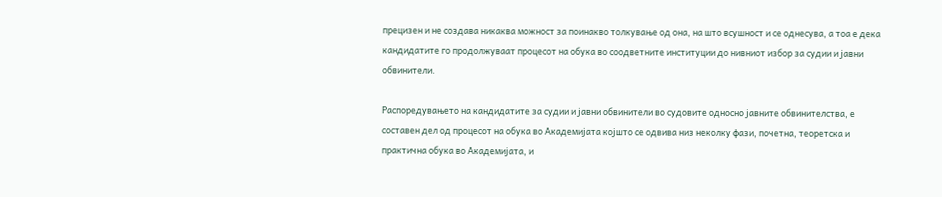прецизен и не создава никаква можност за поинакво толкување од она, на што всушност и се однесува, а тоа е дека кандидатите го продолжуваат процесот на обука во соодветните институции до нивниот избор за судии и јавни обвинители.

Распоредувањето на кандидатите за судии и јавни обвинители во судовите односно јавните обвинителства, е составен дел од процесот на обука во Академијата којшто се одвива низ неколку фази, почетна, теоретска и практична обука во Академијата, и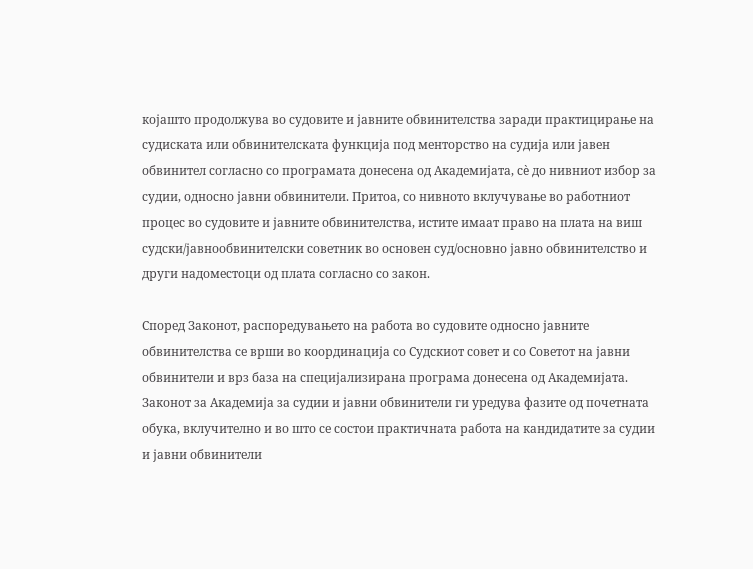којашто продолжува во судовите и јавните обвинителства заради практицирање на судиската или обвинителската функција под менторство на судија или јавен обвинител согласно со програмата донесена од Академијата, сè до нивниот избор за судии, односно јавни обвинители. Притоа, со нивното вклучување во работниот процес во судовите и јавните обвинителства, истите имаат право на плата на виш судски/јавнообвинителски советник во основен суд/основно јавно обвинителство и други надоместоци од плата согласно со закон.

Според Законот, распоредувањето на работа во судовите односно јавните обвинителства се врши во координација со Судскиот совет и со Советот на јавни обвинители и врз база на специјализирана програма донесена од Академијата. Законот за Академија за судии и јавни обвинители ги уредува фазите од почетната обука, вклучително и во што се состои практичната работа на кандидатите за судии и јавни обвинители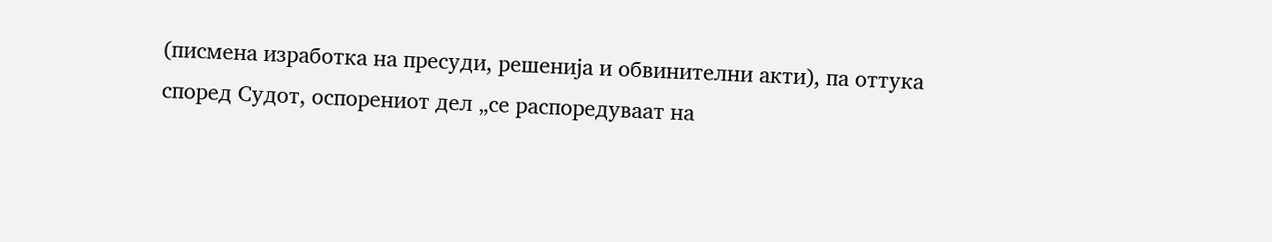(писмена изработка на пресуди, решенија и обвинителни акти), па оттука според Судот, оспорениот дел „се распоредуваат на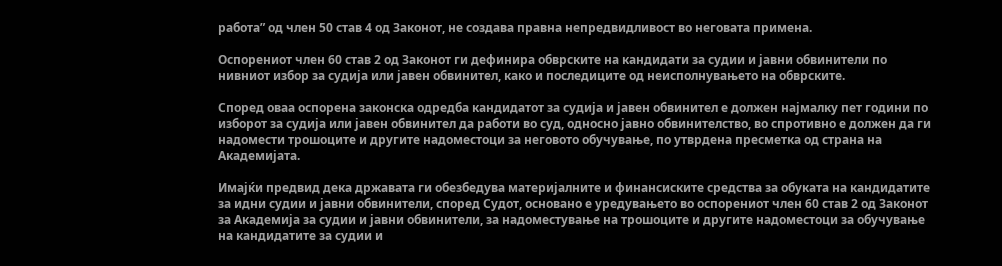работа” од член 50 став 4 од Законот, не создава правна непредвидливост во неговата примена.

Оспорениот член 60 став 2 од Законот ги дефинира обврските на кандидати за судии и јавни обвинители по нивниот избор за судија или јавен обвинител, како и последиците од неисполнувањето на обврските.

Според оваа оспорена законска одредба кандидатот за судија и јавен обвинител е должен најмалку пет години по изборот за судија или јавен обвинител да работи во суд, односно јавно обвинителство, во спротивно е должен да ги надомести трошоците и другите надоместоци за неговото обучување, по утврдена пресметка од страна на Академијата.

Имајќи предвид дека државата ги обезбедува материјалните и финансиските средства за обуката на кандидатите за идни судии и јавни обвинители, според Судот, основано е уредувањето во оспорениот член 60 став 2 од Законот за Академија за судии и јавни обвинители, за надоместување на трошоците и другите надоместоци за обучување на кандидатите за судии и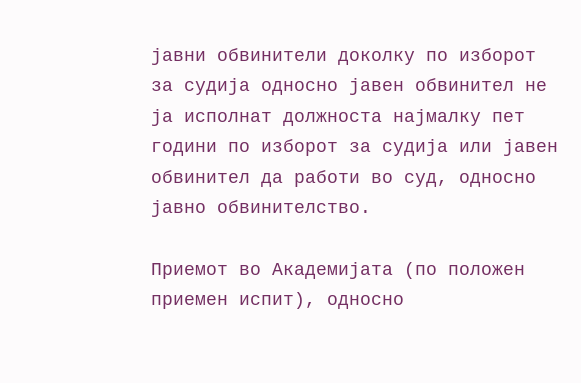јавни обвинители доколку по изборот за судија односно јавен обвинител не ја исполнат должноста најмалку пет години по изборот за судија или јавен обвинител да работи во суд, односно јавно обвинителство.

Приемот во Академијата (по положен приемен испит), односно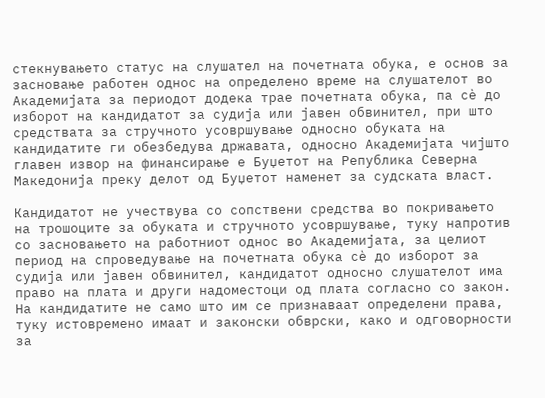стекнувањето статус на слушател на почетната обука, е основ за засновање работен однос на определено време на слушателот во Академијата за периодот додека трае почетната обука, па сè до изборот на кандидатот за судија или јавен обвинител, при што средствата за стручното усовршување односно обуката на кандидатите ги обезбедува државата, односно Академијата чијшто главен извор на финансирање е Буџетот на Република Северна Македонија преку делот од Буџетот наменет за судската власт.

Кандидатот не учествува со сопствени средства во покривањето на трошоците за обуката и стручното усовршување, туку напротив со засновањето на работниот однос во Академијата, за целиот период на спроведување на почетната обука сè до изборот за судија или јавен обвинител, кандидатот односно слушателот има право на плата и други надоместоци од плата согласно со закон. На кандидатите не само што им се признаваат определени права, туку истовремено имаат и законски обврски, како и одговорности за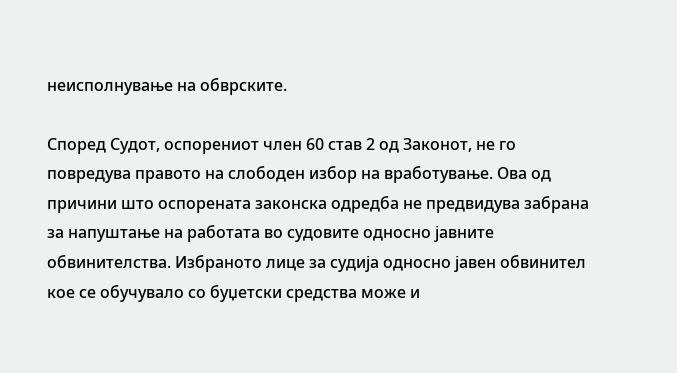неисполнување на обврските.

Според Судот, оспорениот член 60 став 2 од Законот, не го повредува правото на слободен избор на вработување. Ова од причини што оспорената законска одредба не предвидува забрана за напуштање на работата во судовите односно јавните обвинителства. Избраното лице за судија односно јавен обвинител кое се обучувало со буџетски средства може и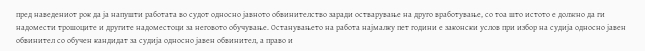пред наведениот рок да ја напушти работата во судот односно јавното обвинителство заради остварување на друго вработување, со тоа што истото е должно да ги надомести трошоците и другите надоместоци за неговото обучување. Останувањето на работа најмалку пет години е законски услов при избор на судија односно јавен обвинител со обучен кандидат за судија односно јавен обвинител, а право и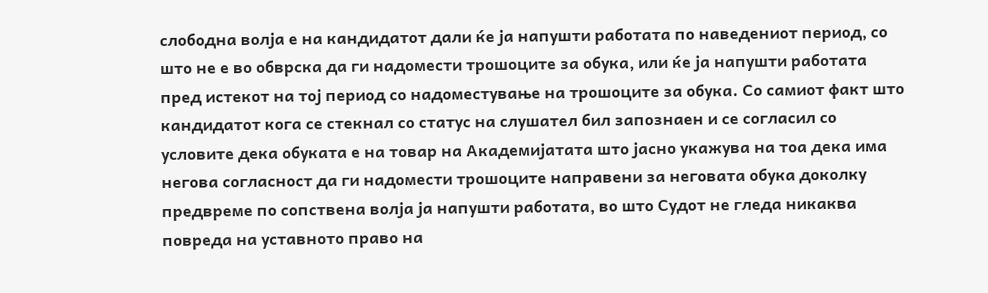слободна волја е на кандидатот дали ќе ја напушти работата по наведениот период, со што не е во обврска да ги надомести трошоците за обука, или ќе ја напушти работата пред истекот на тој период со надоместување на трошоците за обука. Со самиот факт што кандидатот кога се стекнал со статус на слушател бил запознаен и се согласил со условите дека обуката е на товар на Академијатата што јасно укажува на тоа дека има негова согласност да ги надомести трошоците направени за неговата обука доколку предвреме по сопствена волја ја напушти работата, во што Судот не гледа никаква повреда на уставното право на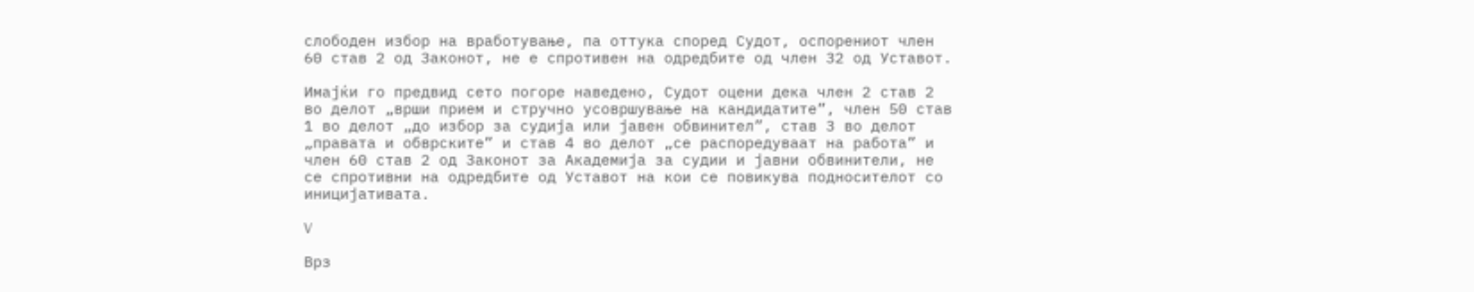слободен избор на вработување, па оттука според Судот, оспорениот член 60 став 2 од Законот, не е спротивен на одредбите од член 32 од Уставот.

Имајќи го предвид сето погоре наведено, Судот оцени дека член 2 став 2 во делот „врши прием и стручно усовршување на кандидатите”, член 50 став 1 во делот „до избор за судија или јавен обвинител”, став 3 во делот „правата и обврските” и став 4 во делот „се распоредуваат на работа” и член 60 став 2 од Законот за Академија за судии и јавни обвинители, не се спротивни на одредбите од Уставот на кои се повикува подносителот со иницијативата.

V

Врз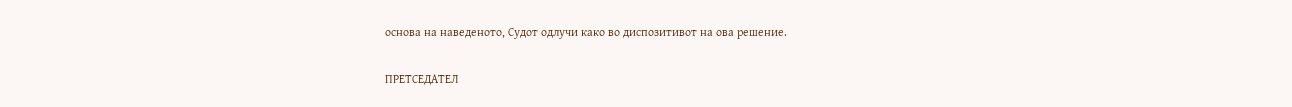основа на наведеното, Судот одлучи како во диспозитивот на ова решение.

ПРЕТСЕДАТЕЛ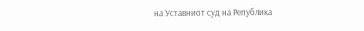на Уставниот суд на Република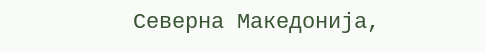Северна Македонија,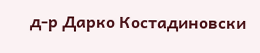д-р Дарко Костадиновски